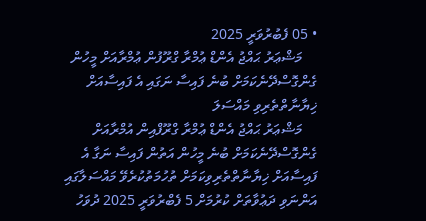• 05 ފެބުރުވަރީ 2025
    މަޝްޢަރު ޙައްޖު އެންޑް ޢުމްރާ ގްރޫފުން ޢުމްރާއަށް މީހުން ގެންގޮސްދޭނެކަމަށް ބުނެ ފައިސާ ނަގައި އެ ފައިސާއަށް ޚިޔާނާތްތެރިވި މައްސަލަ
    މަޝްޢަރު ޙައްޖު އެންޑް ޢުމްރާ ގްރޫފްއިން އުމްރާއަށް ގެންގޮސްދޭނެކަމަށް ބުނެ މީހުން އަތުން ފައިސާ ނަގާ އެ ފައިސާއަށް ޚިޔާނާތްތެރިވިކަމަށް ތުހުމަތުކުރެވޭ މައްސަލާގައި އަންނަވި ދަޢުވާތަށް ކުރުމަށް 5 ފެބްރުވަރީ 2025 ދުވަހު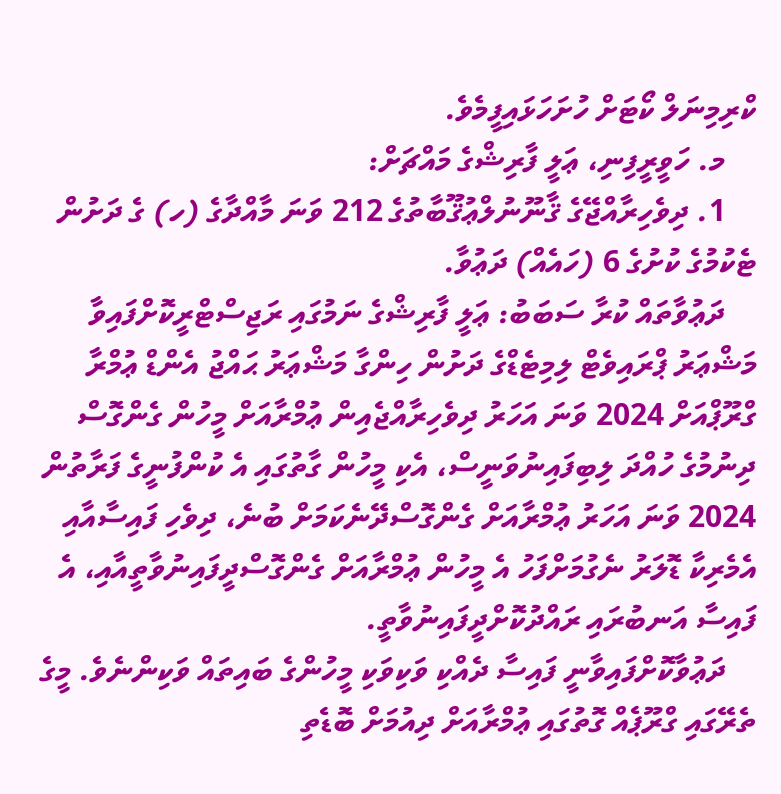ކްރިމިނަލް ކޯޓަށް ހުށަހަޅައިފީމެވެ.
    މ. ހަވީރީފިނި، ޢަލީ ފާރިޝްގެ މައްޗަށް:
    1. ދިވެހިރާއްޖޭގެ ޤާނޫނުލްޢުޤޫބާތުގެ 212 ވަނަ މާއްދާގެ (ހ) ގެ ދަށުން ޓެކުމުގެ ކުށުގެ 6 (ހައެއް) ދަޢުވާ.
    ދަޢުވާތައް ކުރާ ސަބަބު: ޢަލީ ފާރިޝްގެ ނަމުގައި ރަޖިސްޓްރީކޮށްފައިވާ މަޝްޢަރު ޕްރައިވެޓް ލިމިޓެޑްގެ ދަށުން ހިންގާ މަޝްޢަރު ޙައްޖު އެންޑް ޢުމްރާ ގްރޫޕްއަށް 2024 ވަނަ އަހަރު ދިވެހިރާއްޖެއިން ޢުމްރާއަށް މީހުން ގެންގޮސް ދިނުމުގެ ހުއްދަ ލިބިފައިނުވަނީސް، އެކި މީހުން ގާތުގައި އެ ކުންފުނީގެ ފަރާތުން 2024 ވަނަ އަހަރު ޢުމްރާއަށް ގެންގޮސްދޭނެކަމަށް ބުނެ، ދިވެހި ފައިސާއާއި އެމެރިކާ ޑޮލަރު ނެގުމަށްފަހު އެ މީހުން ޢުމްރާއަށް ގެންގޮސްދީފައިނުވާތީއާއި، އެ ފައިސާ އަނބުރައި ރައްދުކޮށްދީފައިނުވާތީ.
    ދަޢުވާކޮށްފައިވާނީ ފައިސާ ދެއްކި ވަކިވަކި މީހުންގެ ބައިތައް ވަކިންނެވެ. މީގެ ތެރޭގައި ގްރޫޕެއް ގޮތުގައި ޢުމްރާއަށް ދިއުމަށް ބޮޑެތި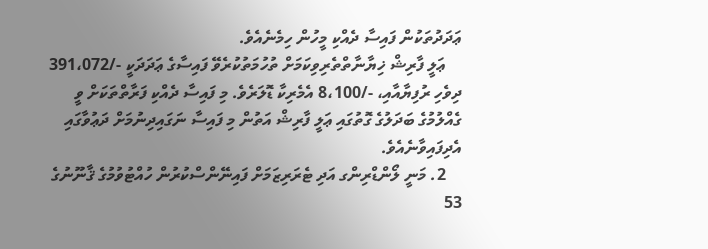ޢަދަދުތަކުން ފައިސާ ދެއްކި މީހުން ހިމެނެއެވެ.
    ޢަލީ ފާރިޝް ޚިޔާނާތްތެރިވިކަމަށް ތުހުމަތުކުރެވޭ ފައިސާގެ ޢަދަދަކީ -/391،072 ދިވެހި ރުފިޔާއާއި، -/8،100 އެމެރިކާ ޑޮލަރެވެ. މި ފައިސާ ދެއްކި ފަރާތްތަކަށް ވީ ގެއްލުމުގެ ބަދަލުގެ ގޮތުގައި ޢަލީ ފާރިޝް އަތުން މި ފައިސާ ނަގައިދިނުމަށް ދަޢުވާގައި އެދިފައިވާނެއެވެ.
    2. މަނީ ލޯންޑްރިންގ އަދި ޓެރަރިޒަމަށް ފައިނޭންސްކުރުން ހުއްޓުވުމުގެ ޤާނޫނުގެ 53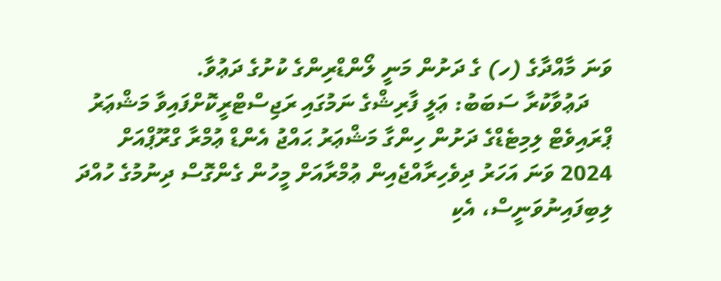ވަނަ މާއްދާގެ (ހ) ގެ ދަށުން މަނީ ލޯންޑްރިންގެ ކުށުގެ ދަޢުވާ.
    ދަޢުވާކުރާ ސަބަބު: ޢަލީ ފާރިޝްގެ ނަމުގައި ރަޖިސްޓްރީކޮށްފައިވާ މަޝްޢަރު ޕްރައިވެޓް ލިމިޓެޑްގެ ދަށުން ހިންގާ މަޝްޢަރު ޙައްޖު އެންޑް ޢުމްރާ ގްރޫޕްއަށް 2024 ވަނަ އަހަރު ދިވެހިރާއްޖެއިން ޢުމްރާއަށް މީހުން ގެންގޮސް ދިނުމުގެ ހުއްދަ ލިބިފައިނުވަނީސް، އެކި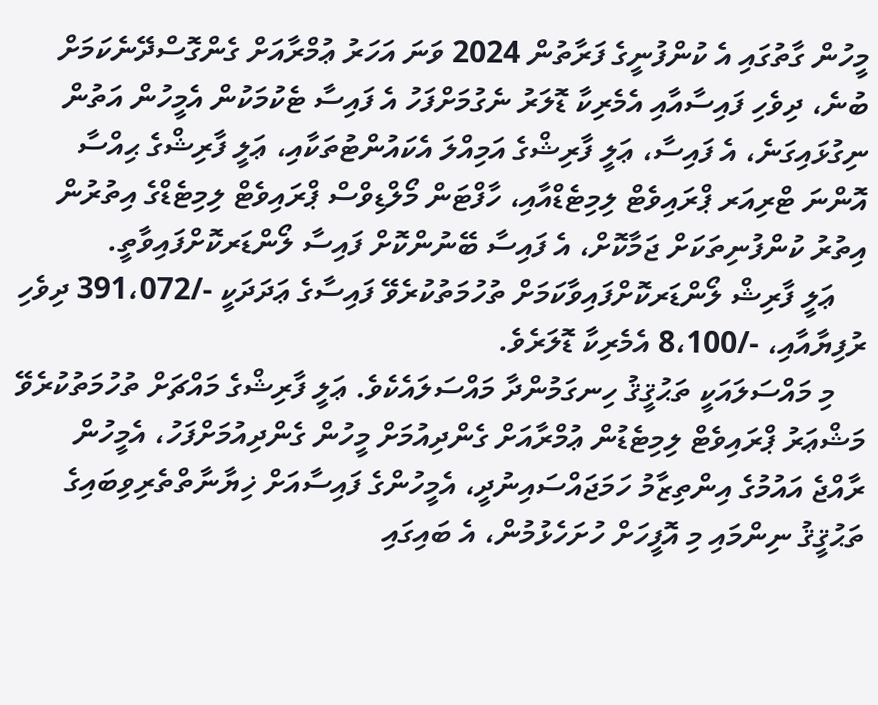މީހުން ގާތުގައި އެ ކުންފުނީގެ ފަރާތުން 2024 ވަނަ އަހަރު ޢުމްރާއަށް ގެންގޮސްދޭނެކަމަށް ބުނެ، ދިވެހި ފައިސާއާއި އެމެރިކާ ޑޮލަރު ނެގުމަށްފަހު އެ ފައިސާ ޓެކުމަކުން އެމީހުން އަތުން ނިގުޅައިގަނެ، އެ ފައިސާ، ޢަލީ ފާރިޝްގެ އަމިއްލަ އެކައުންޓުތަކާއި، ޢަލީ ފާރިޝްގެ ޙިއްސާ އޮންނަ ޓްރިއަރ ޕްރައިވެޓް ލިމިޓެޑްއާއި، ހާފްޓަން މޯލްޑިވްސް ޕްރައިވެޓް ލިމިޓެޑްގެ އިތުރުން އިތުރު ކުންފުނިތަކަށް ޖަމާކޮށް، އެ ފައިސާ ބޭނުންކޮށް ފައިސާ ލޯންޑަރކޮށްފައިވާތީ.
    ޢަލީ ފާރިޝް ލޯންޑަރކޮށްފައިވާކަމަށް ތުހުމަތުކުރެވޭ ފައިސާގެ ޢަދަދަކީ -/391،072 ދިވެހި ރުފިޔާއާއި، -/8،100 އެމެރިކާ ޑޮލަރެވެ.
    މި މައްސަލައަކީ ތަޙުޤީޤު ހިނގަމުންދާ މައްސަލައެކެވެ. ޢަލީ ފާރިޝްގެ މައްޗަށް ތުހުމަތުކުރެވޭ މަޝްޢަރު ޕްރައިވެޓް ލިމިޓެޑުން ޢުމްރާއަށް ގެންދިއުމަށް މީހުން ގެންދިއުމަށްފަހު، އެމީހުން ރާއްޖެ އައުމުގެ އިންތިޒާމު ހަމަޖައްސައިނުދީ، އެމީހުންގެ ފައިސާއަށް ޚިޔާނާތްތެރިވިބައިގެ ތަޙުޤީޤު ނިންމައި މި އޮފީހަށް ހުށަހެޅުމުން، އެ ބައިގައި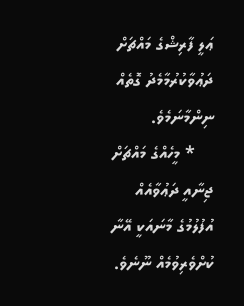ޢަލީ ފާރިޝްގެ މައްޗަށް ދަޢުވާކުރުމާމެދު ގޮތެއް ނިންމާނަމެވެ.
    * މީހެއްގެ މައްޗަށް ޖިނާއީ ދަޢުވާއެއް  އުފުލުމުގެ މާނައަކީ އޭނާ ކުށްވެރިވުމެއް ނޫނެވެ.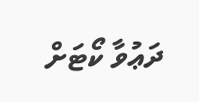ދަޢުވާ ކޯޓަށް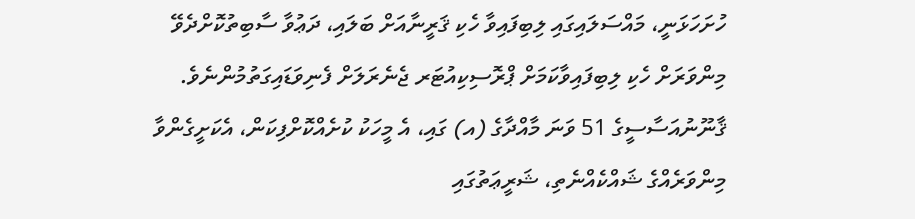ހުށަހަޅަނީ، މައްސަލައިގައި ލިބިފައިވާ ހެކި ޤަރީނާއަށް ބަލައި، ދަޢުވާ ސާބިތުކޮށްދެވޭ މިންވަރަށް ހެކި ލިބިފައިވާކަމަށް ޕްރޮސިކިއުޓަރ ޖެނެރަލަށް ފެނިވަޑައިގަތުމުންނެވެ. ޤާނޫނުއަސާސީގެ 51 ވަނަ މާއްދާގެ (އ) ގައި، އެ މީހަކު ކުށެއްކޮށްފިކަން، އެކަށީގެންވާ މިންވަރެއްގެ ޝައްކެއްނެތި، ޝަރީޢަތުގައި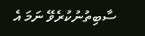ސާބިތުނުކުރެވޭ ނަމަ އެ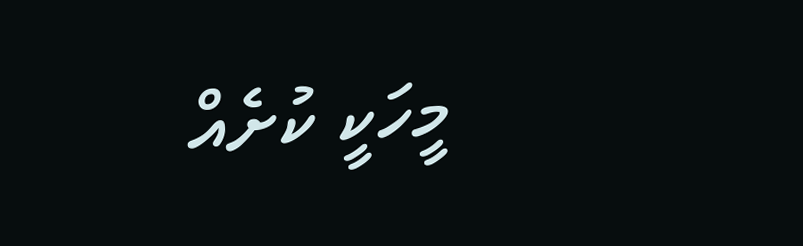މީހަކީ ކުށެއް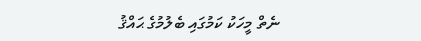ނެތް މީހަކު ކަމުގައި ބެލުމުގެ ޙައްޤު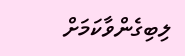ލިބިގެންވާކަމަށް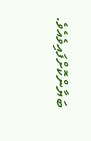ބަޔާންކޮށްފައިވެއެވެ.